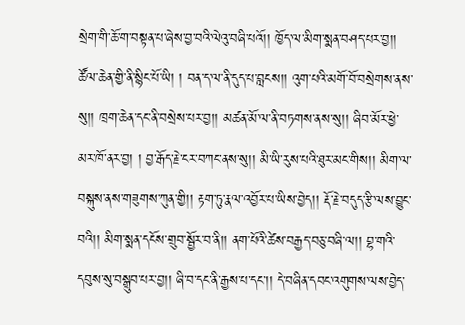སྲེག་གི་ཆོ་ག་བསྟན་པ་ཞེས་བྱ་བའི་ལེའུ་བཞི་པའོ།། ཁྱོད་ལ་མིག་སྨན་བཤད་པར་བྱ།། ཚོལ་ཆེན་གྱི་ནི་སྙིང་པོ་ཡི། ། བན་ད་ལ་ནི་དུད་པ་བླངས།། འུག་པའི་མགོ་བོ་བསྲེགས་ནས་སུ།། ཁྲག་ཆེན་དང་ནི་བསྲེས་པར་བྱ།། མཚན་མོ་ལ་ནི་བཏགས་ནས་སུ།། ཞིབ་མོར་ཕྱེ་མར་ཁོ་ནར་བྱ། ། བྱ་རྒོད་རྗེ་ངར་བཀང་ནས་སུ།། མི་ཡི་རུས་པའི་ཐུར་མང་གིས།། མིག་ལ་བསྐུས་ནས་གཟུགས་ཀུན་གྱི།། རྟག་ཏུ་རྣལ་འབྱོར་པ་ཡིས་བྱེད།། རྡོ་རྗེ་བདུད་རྩི་ལས་བྱུང་བའི།། མིག་སྨན་དངོས་གྲུབ་སྦྱོར་བ་ནི།། ནག་པོའི་ཚེས་བརྒྱད་བཅུ་བཞི་ལ།། བྷ་གའི་དབུས་སུ་བསྒྲུབ་པར་བྱ།། ཞི་བ་དང་ནི་རྒྱས་པ་དང་།། དེ་བཞིན་དབང་འགུགས་ལས་བྱེད་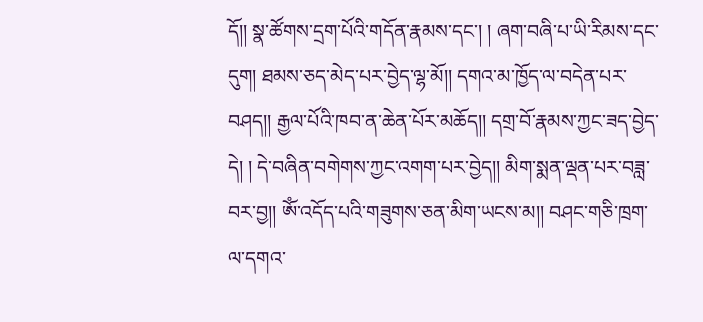དོ།། སྣ་ཚོགས་དྲག་པོའི་གདོན་རྣམས་དང་། ། ཞག་བཞི་པ་ཡི་རིམས་དང་དུག། ཐམས་ཅད་མེད་པར་བྱེད་ལྷ་མོ།། དགའ་མ་ཁྱོད་ལ་བདེན་པར་བཤད།། རྒྱལ་པོའི་ཁབ་ན་ཆེན་པོར་མཆོད།། དགྲ་བོ་རྣམས་ཀྱང་ཟད་བྱེད་དེ། ། དེ་བཞིན་བགེགས་ཀྱང་འགག་པར་བྱེད།། མིག་སྨན་ལྡན་པར་བཟླ་བར་བྱ།། ཨོཾ་འདོད་པའི་གཟུགས་ཅན་མིག་ཡངས་མ།། བཤང་གཅི་ཁྲག་ལ་དགའ་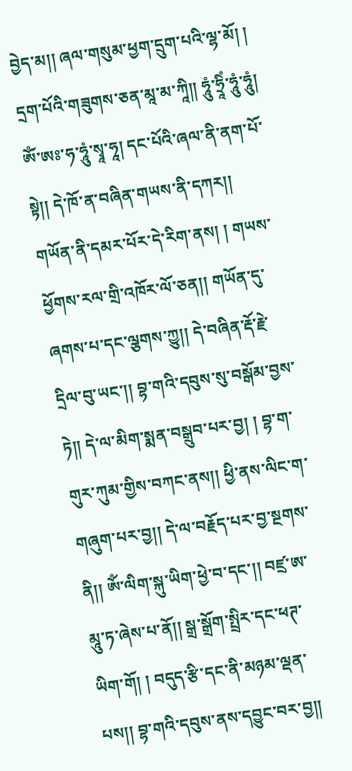བྱེད་མ།། ཞལ་གསུམ་ཕྱག་དྲུག་པའི་ལྷ་མོ། ། དྲག་པོའི་གཟུགས་ཅན་མཱ་མ་ཀཱི།། ཧཱུཾ་ཧྲཱིཾ་ཧཱུཾ་ཧཱུཾ། ཨོཾ་ཨཿ་ཧ་ཧཱུཾ་སྭཱ་ཧཱ། དང་པོའི་ཞལ་ནི་ནག་པོ་སྟེ།། དེ་ཁོ་ན་བཞིན་གཡས་ནི་དཀར།། གཡོན་ནི་དམར་པོར་དེ་རིག་ནས། ། གཡས་ཕྱོགས་རལ་གྲི་འཁོར་ལོ་ཅན།། གཡོན་དུ་ཞགས་པ་དང་ལྕགས་ཀྱུ།། དེ་བཞིན་རྡོ་རྗེ་དྲིལ་བུ་ཡང་།། བྷ་གའི་དབུས་སུ་བསྒོམ་བྱས་ཏེ།། དེ་ལ་མིག་སྨན་བསྒྲུབ་པར་བྱ། ། བྷ་ག་གུར་ཀུམ་གྱིས་བཀང་ནས།། ཕྱི་ནས་ལིང་ག་གཞུག་པར་བྱ།། དེ་ལ་བརྗོད་པར་བྱ་སྔགས་ནི།། ཨོཾ་ལིག་སྐུ་ཡིག་ཕྱེ་བ་དང་།། བཛྲ་ཨ་མཱུ་ཏ་ཞེས་པ་ནོ།། སྒྲ་སྒྲོག་སྤྲིར་དང་ཕཊ་ཡིག་གོ། ། བདུད་རྩི་དང་ནི་མཉམ་ལྡན་པས།། བྷ་གའི་དབུས་ནས་དབྱུང་བར་བྱ།།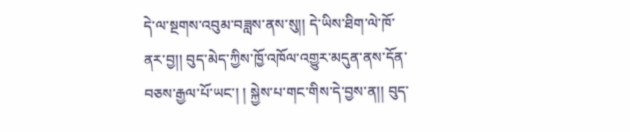དེ་ལ་སྔགས་འབུམ་བཟླས་ནས་སུ།། དེ་ཡིས་ཐིག་ལེ་ཁོ་ནར་བྱ།། བུད་མེད་ཀྱིས་ཁྱོ་འཁོལ་འགྱུར་མདུན་ནས་དོན་བཅས་རྒྱལ་པོ་ཡང་། ། སྐྱེས་པ་གང་གིས་དེ་བྱས་ན།། བུད་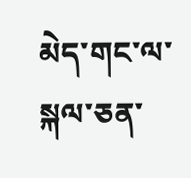མེད་གང་ལ་སྐལ་ཅན་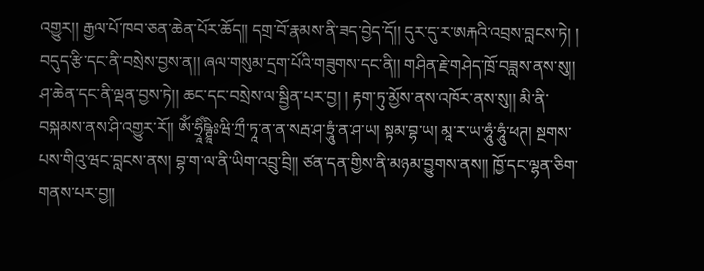འགྱུར།། རྒྱལ་པོ་ཁབ་ཅན་ཆེན་པོར་ཆོད།། དགྲ་བོ་རྣམས་ནི་ཟད་བྱེད་དོ།། དུར་དུ་ར་ཨརྐའི་འབྲས་བླངས་ཏེ། ། བདུད་རྩི་དང་ནི་བསྲེས་བྱས་ན།། ཞལ་གསུམ་དྲག་པོའི་གཟུགས་དང་ནི།། གཤིན་རྗེ་གཤེད་ཁྲོ་བཟླས་ནས་སུ།། ཤ་ཆེན་དང་ནི་ལྡན་བྱས་ཏེ།། ཆང་དང་བསྲེས་ལ་སྦྱིན་པར་བྱ། ། རྟག་ཏུ་མྱོས་ནས་འཁོར་ནས་སུ།། མི་ནི་བསྐམས་ནས་ཤི་འགྱུར་རོ།། ཨོཾ་ཧྲཱིཾཥྚྲཱིཿཝི་ཀྲྀ་ཏཱ་ན་ན་སརྦ་ཤ་ཏྲཱུཾ་ན་ཤ་ཡ། སྟམ་བྷ་ཡ། མཱ་ར་ཡ་ཧཱུཾ་ཧཱུཾ་ཕཊ། སྔགས་པས་གིའུ་ཝང་བླངས་ནས། བྷ་ག་ལ་ནི་ཡིག་འབྲུ་བྲི།། ཙན་དན་གྱིས་ནི་མཉམ་བྱུགས་ནས།། ཁྱོ་དང་ལྷན་ཅིག་གནས་པར་བྱ།།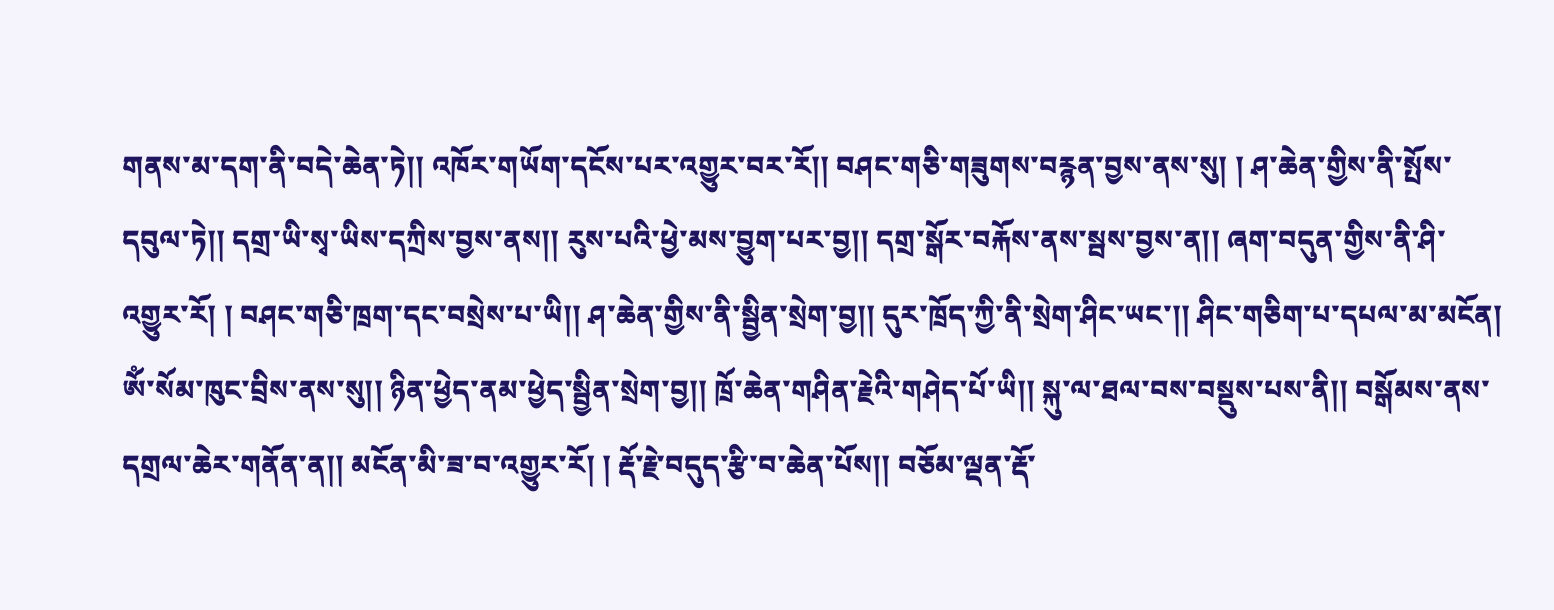གནས་མ་དག་ནི་བདེ་ཆེན་ཏེ།། འཁོར་གཡོག་དངོས་པར་འགྱུར་བར་རོ།། བཤང་གཅི་གཟུགས་བརྙན་བྱས་ནས་སུ། ། ཤ་ཆེན་གྱིས་ནི་སྤོས་དབུལ་ཏེ།། དགྲ་ཡི་སྭ་ཡིས་དཀྲིས་བྱས་ནས།། རུས་པའི་ཕྱེ་མས་བྱུག་པར་བྱ།། དགྲ་སྒོར་བརྐོས་ནས་སྦས་བྱས་ན།། ཞག་བདུན་གྱིས་ནི་ཤི་འགྱུར་རོ། ། བཤང་གཅི་ཁྲག་དང་བསྲེས་པ་ཡི།། ཤ་ཆེན་གྱིས་ནི་སྦྱིན་སྲེག་བྱ།། དུར་ཁྲོད་ཀྱི་ནི་སྲེག་ཤིང་ཡང་།། ཤིང་གཅིག་པ་དཔལ་མ་མངོན། ཨོཾ་སོམ་ཁུང་བྲིས་ནས་སུ།། ཉིན་ཕྱེད་ནམ་ཕྱེད་སྦྱིན་སྲེག་བྱ།། ཁྲོ་ཆེན་གཤིན་རྗེའི་གཤེད་པོ་ཡི།། སྐུ་ལ་ཐལ་བས་བསྡུས་པས་ནི།། བསྒོམས་ནས་དགྲལ་ཆེར་གནོན་ན།། མངོན་མི་ཟ་བ་འགྱུར་རོ། ། རྡོ་རྗེ་བདུད་རྩི་བ་ཆེན་པོས།། བཅོམ་ལྡན་རྡོ་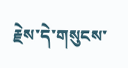རྗེས་དེ་གསུངས་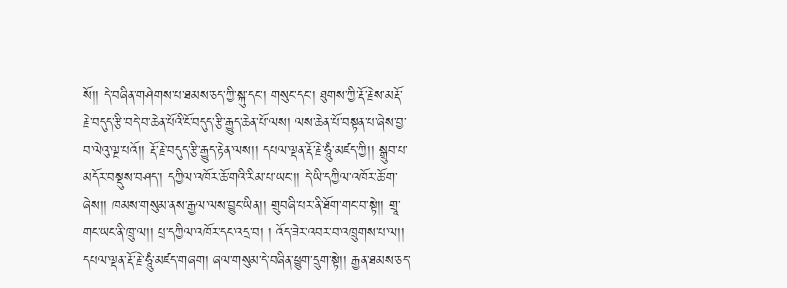སོ།། དེ་བཞིན་གཤེགས་པ་ཐམས་ཅད་ཀྱི་སྐུ་དང་། གསུང་དང་། ཐུགས་ཀྱི་རྡོ་རྗེས་མརྡོ་རྗེ་བདུད་རྩི་བདེ་བ་ཆེན་པོའི་ངོ་བདུད་རྩི་རྒྱུད་ཆེན་པོ་ལས། ལས་ཆེན་པོ་བསྟན་པ་ཞེས་བྱ་བ་ལེའུ་ལྔ་པའོ།། རྡོ་རྗེ་བདུད་རྩི་རྒྱུད་རྟེན་ལས།། དཔལ་ལྡན་རྡོ་རྗེ་ཧཱུཾ་མཛད་ཀྱི།། སྒྲུབ་པ་མདོར་བསྡུས་བཤད་། དཀྱིལ་འཁོར་ཆོ་གའི་རིམ་པ་ཡང་།། དེ་ཡི་དཀྱིལ་འཁོར་ཆོ་ག་ཞེས།། ཁམས་གསུམ་ནས་རྒྱལ་ལས་བྱུང་ཡིན།། གྲུབཞི་པར་ནི་ཐོག་གང་བ་སྟེ།། གྲཱ་གང་ཡང་ནི་ཁྲུ་ལ།། པྲ་དཀྱིལ་འཁོར་དང་འདྲ་བ། ། འོད་ཟེར་འབར་བ་འཁྲུགས་པ་ལ།། དཔལ་ལྡན་རྡོ་རྗེ་ཧཱུཾ་མཛད་གཞག། ཞལ་གསུམ་དེ་བཞིན་ཕྱུག་དྲུག་སྟེ།། རྒྱན་ཐམས་ཅད་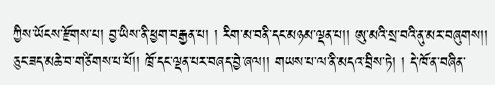ཀྱིས་ཡོངས་རྫོགས་པ། བྱ་ཡིས་ནི་ཕྱག་བརྒྱན་པ། ། རིག་མ་བནི་དང་མཉམ་ལྡན་པ།། ཨུ་མའི་སྲ་བའི་ནུ་མར་བཞུགས།། ཅུང་ཟད་མཆེ་བ་གཙིགས་པ་པོ།། ཁྲོ་དང་ལྡན་པར་བཞད་བྱེ་ཞལ།། གཡས་པ་ལ་ནི་མདའ་བྲིས་ཏེ། ། དེ་ཁོ་ན་བཞིན་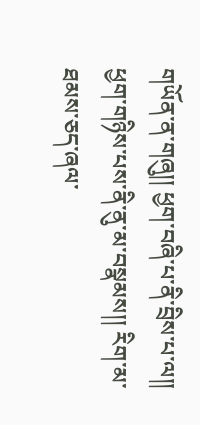གཡོན་ན་གཞུ།། ཕྱག་བཞི་པ་ནི་བྲིས་པ་ལ།། ཕྱག་གཉིས་པས་ནི་ནུ་མ་བསྣམས།། རིག་མ་ཐམས་ཅད་ཞལ་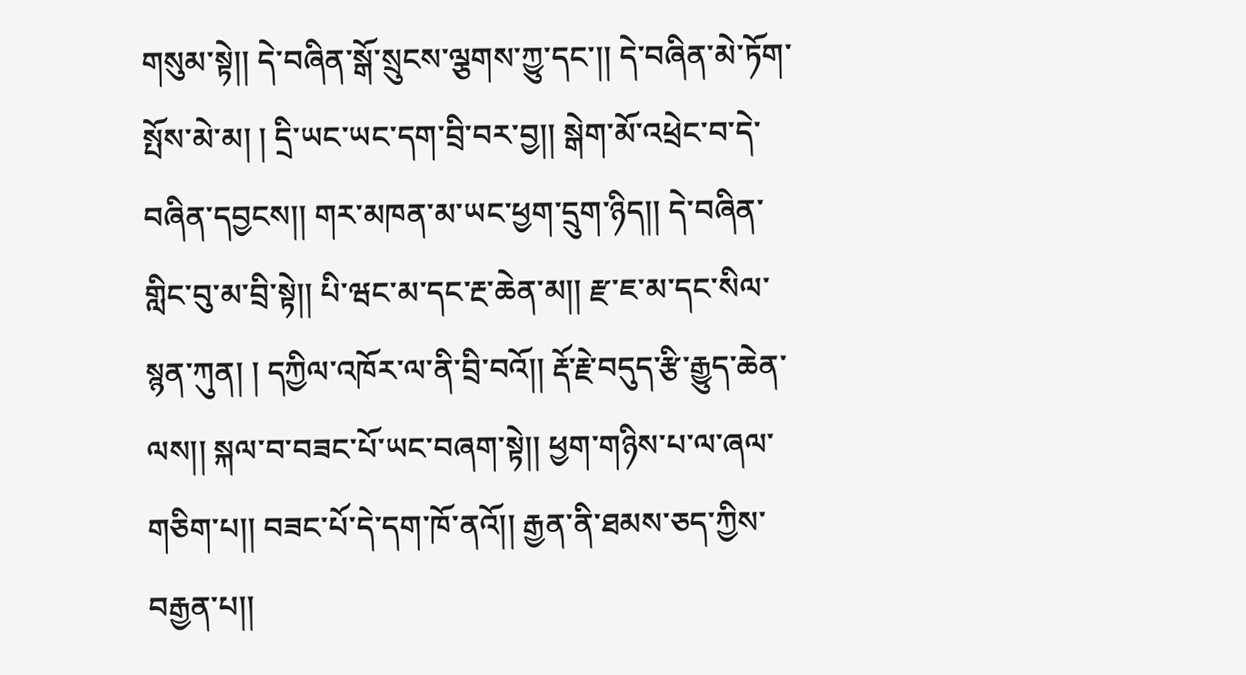གསུམ་སྟེ།། དེ་བཞིན་སྒོ་སྲུངས་ལྕགས་ཀྱུ་དང་།། དེ་བཞིན་མེ་ཏོག་སྤོས་མེ་མ། ། དྲི་ཡང་ཡང་དག་བྲི་བར་བྱ།། སྒེག་མོ་འཕྲེང་བ་དེ་བཞིན་དབྱངས།། གར་མཁན་མ་ཡང་ཕྱག་དྲུག་ཉིད།། དེ་བཞིན་གླིང་བུ་མ་བྲི་སྟེ།། པི་ཝང་མ་དང་རྔ་ཆེན་མ།། རྫ་ཇ་མ་དང་སིལ་སྙན་ཀུན། ། དཀྱིལ་འཁོར་ལ་ནི་བྲི་བའོ།། རྡོ་རྗེ་བདུད་རྩི་རྒྱུད་ཆེན་ལས།། སྐལ་བ་བཟང་པོ་ཡང་བཞག་སྟེ།། ཕྱག་གཉིས་པ་ལ་ཞལ་གཅིག་པ།། བཟང་པོ་དེ་དག་ཁོ་ནའོ།། རྒྱན་ནི་ཐམས་ཅད་ཀྱིས་བརྒྱན་པ།།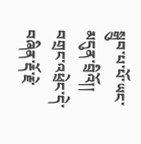སྒྲུབ་པ་པོ་ཡང་མདུན་བྲིའོ།། བགྲང་འཕྲེང་དེ་བཞིན་རྡོ་རྗེ་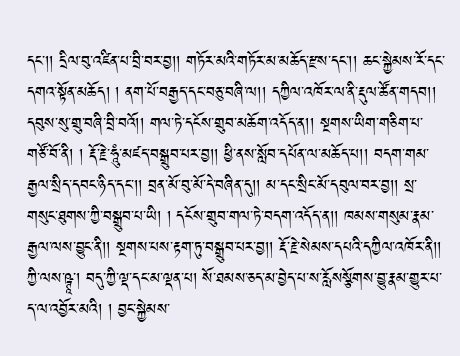དང་།། དྲིལ་བུ་འཛིན་པ་བྲི་བར་བྱ།། གཏོར་མའི་གཏོར་མ་མཆོད་རྫས་དང་།། ཆང་སྐྱེམས་རོ་དང་དགའ་སྟོན་མཆོད། ། ནག་པོ་བརྒྱད་དང་བཅུ་བཞི་ལ།། དཀྱིལ་འཁོར་ལ་ནི་རྡུལ་ཚོན་གདབ།། དབུས་སུ་གྲུ་བཞི་བྲི་བའོ།། གལ་ཏེ་དངོས་གྲུབ་མཆོག་འདོད་ན།། སྔགས་ཡིག་གཅིག་པ་གཙོ་བོ་ནི། ། རྡོ་རྗེ་ཧཱུཾ་མཛད་བསྒྲུབ་པར་བྱ།། ཕྱི་ནས་སློབ་དཔོན་ལ་མཆོད་པ།། བདག་གམ་རྒྱལ་སྲིད་དབང་ཉིད་དང་།། བྲན་མོ་བུ་མོ་དེ་བཞིན་དུ།། མ་དང་སྲིང་མོ་དབུལ་བར་བྱ།། སྲ་གསུང་ཐུགས་ཀྱི་བསྒྲུབ་པ་ཡི། ། དངོས་གྲུབ་གལ་ཏེ་བདག་འདོད་ན།། ཁམས་གསུམ་རྣམ་རྒྱལ་ལས་བྱུང་ནི།། སྔགས་པས་རྟག་ཏུ་བསྒྲུབ་པར་བྱ།། རྡོ་རྗེ་སེམས་དཔའི་དཀྱིལ་འཁོར་ནི།། ཀྱི་ལས་ཥྚཱ་། བདུ་ཀྱི་ལྡ་དང་མ་ལྡན་པ། སོ་ཐམས་ཅད་མ་བྱེད་པ་ས་རློསསྩོགས་བྱུ་རྣམ་གྱུར་པ་ད་ལ་འབྱོར་མའི། ། བྱང་སྐྱེམས་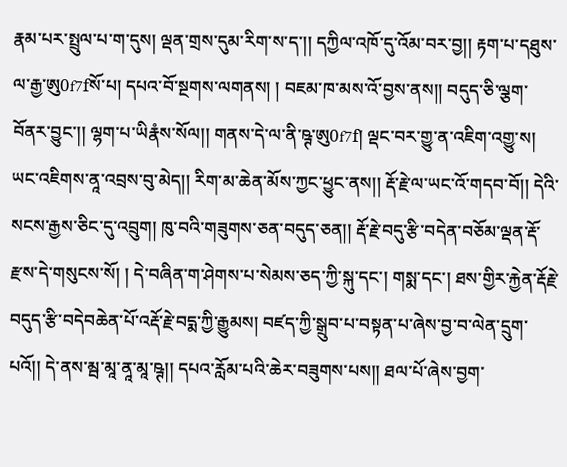རྣམ་པར་སྤྲུལ་པ་ག་དུས། ལྡན་གྲས་དུམ་རིག་ས་ད་།། དཀྱིལ་འཁོ་དུ་འོམ་བར་བྱ།། རྟག་པ་དཐུས་ལ་རྒྱ་ཨུ0f7fསོ་པ། དཔའ་བོ་སྔགས་ལགནས། ། བཇམ་ཁ་མས་འོ་བྱས་ནས།། བདུད་ཅི་ལྕག་བོནར་བྱུང་།། ལྷག་པ་ཡིརྣཾས་སོལ།། གནས་དེ་ལ་ནི་ཥྚ་ཨུ0f7f། ལྡང་བར་གྱུ་ན་འཇིག་འགྱུ་ས། ཡང་འཇིགས་ནཱ་འབྲས་བུ་མེད།། རིག་མ་ཆེན་མོས་ཀྱང་ཕྱུང་ནས།། རྡོ་རྗེ་ལ་ཡང་འོ་གདབ་བོ།། དེའི་སངས་རྒྱས་ཅིང་དུ་འབྲུག། ཁུ་བའི་གཟུགས་ཅན་བདུད་ཅན།། རྡོ་རྗེ་བདུ་རྩི་བདེན་བཅོམ་ལྡན་རྡོ་རྫས་དེ་གསུངས་སོ། ། དེ་བཞིན་ག་ཤེགས་པ་སེམས་ཅད་ཀྱི་སྐུ་དང་། གསྨ་དང་། ཐས་གྱིར་རྐྱེན་རྡོརྗེ་བདུད་རྩི་བདེབཆེན་པོ་འརྡོ་རྗེ་བདྨ་ཀྱི་རྒྱུམས། བཛད་ཀྱི་སྒྲུབ་པ་བསྟན་པ་ཞེས་བྱ་བ་ལེན་དྲུག་པའོ།། དེ་ནས་མྦ་མཱ་ནཱ་མཱ་ཥྚ།། དཔའ་རློམ་པའི་ཆེར་བཟུགས་པས།། ཐལ་པོ་ཞེས་བྱག་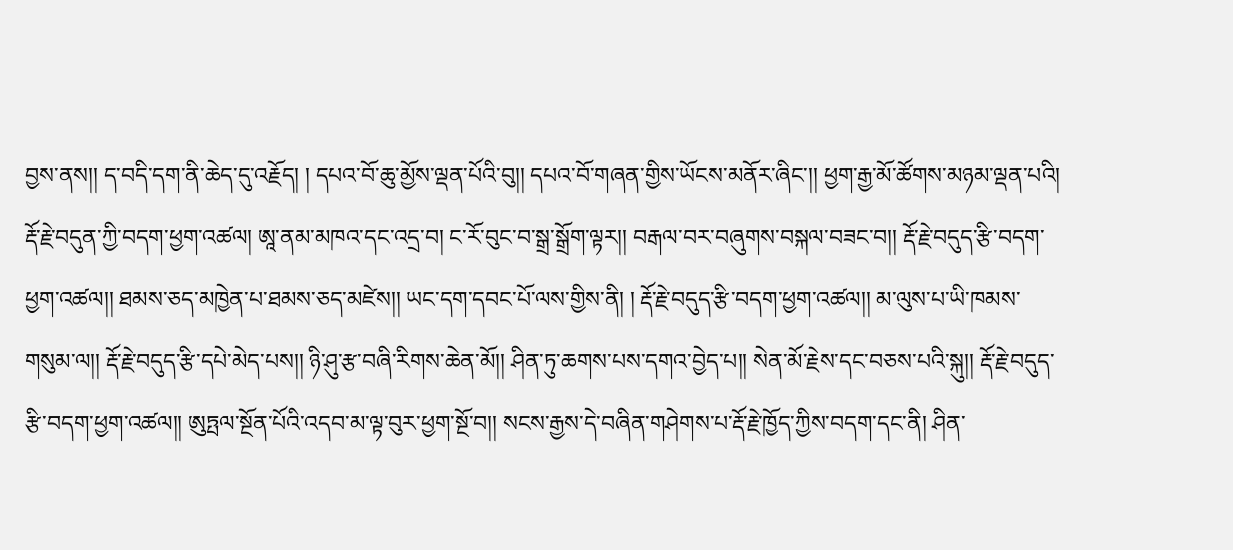བྱས་ནས།། ད་བདི་དག་ནི་ཆེད་དུ་འརྗོད། ། དཔའ་བོ་ཆུ་མྱོས་ལྡན་པོའི་བུ།། དཔའ་བོ་གཞན་གྱིས་ཡོངས་མནོར་ཞིང་།། ཕྱག་རྒྱ་མོ་ཚོགས་མཉམ་ལྡན་པའི། རྡོ་རྗེ་བདུན་ཀྱི་བདག་ཕྱག་འཚལ། ཨཱ་ནམ་མཁའ་དང་འདྲ་བ། ང་རོ་བུང་བ་སྒྲ་སྒྲོག་ལྟར།། བརྒལ་བར་བཞུགས་བསྐལ་བཟང་བ།། རྡོ་རྗེ་བདུད་རྩི་བདག་ཕྱག་འཚལ།། ཐམས་ཅད་མཁྱེན་པ་ཐམས་ཅད་མཛེས།། ཡང་དག་དབང་པོ་ལས་གྱིས་ནི། ། རྡོ་རྗེ་བདུད་རྩི་བདག་ཕྱག་འཚལ།། མ་ལུས་པ་ཡི་ཁམས་གསུམ་ལ།། རྡོ་རྗེ་བདུད་རྩི་དཔེ་མེད་པས།། ཉི་ཤུ་རྩ་བཞི་རིགས་ཆེན་མོ།། ཤིན་ཏུ་ཆགས་པས་དགའ་བྱེད་པ།། སེན་མོ་རྗེས་དང་བཅས་པའི་སྐུ།། རྡོ་རྗེ་བདུད་རྩི་བདག་ཕྱག་འཚལ།། ཨུཏྤལ་སྔོན་པོའི་འདབ་མ་ལྟ་བུར་ཕྱག་སྔོ་བ།། སངས་རྒྱས་དེ་བཞིན་གཤེགས་པ་རྡོ་རྗེ་ཁྱོད་ཀྱིས་བདག་དང་ནི། ཤིན་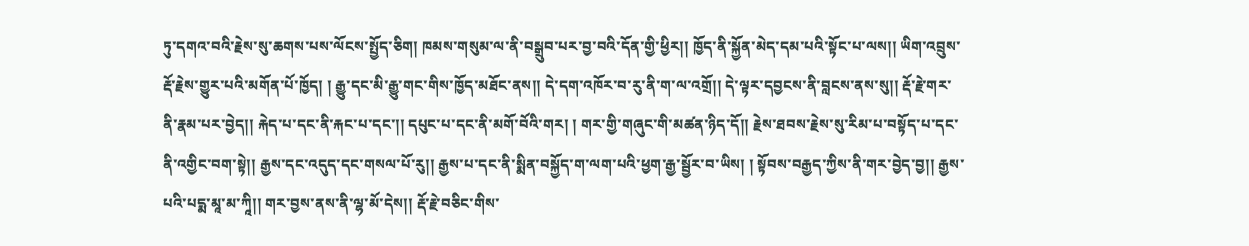ཏུ་དགའ་བའི་རྗེས་སུ་ཆགས་པས་ལོངས་སྤྱོད་ཅིག། ཁམས་གསུམ་ལ་ནི་བསྒྲུབ་པར་བྱ་བའི་དོན་གྱི་ཕྱིར།། ཁྱོད་ནི་སྐྱོན་མེད་དམ་པའི་སྟོང་པ་ལས།། ཡིག་འབྲུས་རྡོ་རྗེས་གྱུར་པའི་མགོན་པོ་ཁྱོད། ། རྒྱུ་དང་མི་རྒྱུ་གང་གིས་ཁྱོད་མཐོང་ནས།། དེ་དག་འཁོར་བ་རུ་ནི་ག་ལ་འགྲོ།། དེ་ལྟར་དབྱངས་ནི་བླངས་ནས་སུ།། རྡོ་རྗེ་གར་ནི་རྣམ་པར་བྱེད།། རྐེད་པ་དང་ནི་རྐང་པ་དང་།། དཔུང་པ་དང་ནི་མགོ་བོའི་གར། ། གར་གྱི་གཞུང་གི་མཚན་ཉིད་དོ།། རྗེས་ཐབས་རྗེས་སུ་རིམ་པ་བསྟོད་པ་དང་ནི་འགྱིང་བག་སྟེ།། རྒྱས་དང་འདུད་དང་གསལ་པོ་རུ།། རྒྱས་པ་དང་ནི་སྨིན་བསྐྱོད་ག་ལག་པའི་ཕྱག་རྒྱ་སྦྱོར་བ་ཡིས། ། སྟོབས་བརྒྱད་ཀྱིས་ནི་གར་བྱེད་བྱ།། རྒྱས་པའི་པདྨ་མཱ་མ་ཀཱི།། གར་བྱས་ནས་ནི་ལྷ་མོ་དེས།། རྡོ་རྗེ་བཅིང་གིས་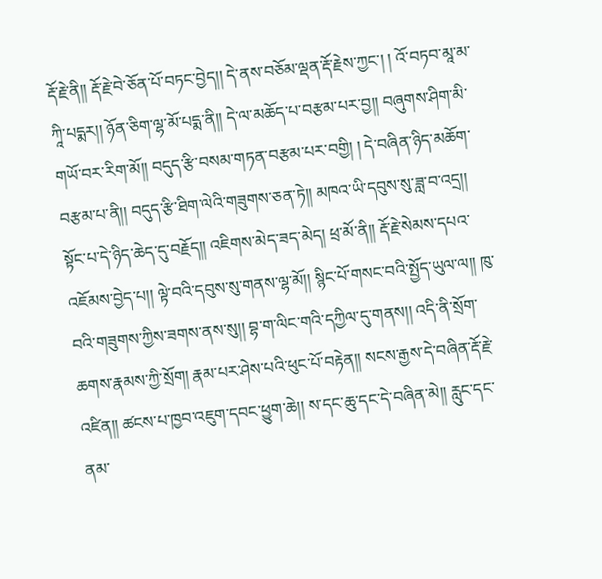རྡོ་རྗེ་ནི།། རྡོ་རྗེ་བེ་ཅོན་པོ་བཏང་བྱེད།། དེ་ནས་བཅོམ་ལྡན་རྡོ་རྗེས་ཀྱང་། ། འོ་བཏབ་མཱ་མ་ཀཱི་པདྨར།། ཉོན་ཅིག་ལྷ་མོ་པདྨ་ནི།། དེ་ལ་མཆོད་པ་བརྩམ་པར་བྱ།། བཞུགས་ཤིག་མི་གཡོ་བར་རིག་མོ།། བདུད་རྩི་བསམ་གཏན་བརྩམ་པར་བགྱི། ། དེ་བཞིན་ཉིད་མཆོག་བརྩམ་པ་ནི།། བདུད་རྩི་ཐིག་ལེའི་གཟུགས་ཅན་ཏེ།། མཁའ་ཡི་དབུས་སུ་ཟླ་བ་འདྲ།། སྟོང་པ་དེ་ཉིད་ཆེད་དུ་བརྗོད།། འཇིགས་མེད་ཟད་མེད། ཕྲ་མོ་ནི།། རྡོ་རྗེ་སེམས་དཔའ་འཇོམས་བྱེད་པ།། ལྟེ་བའི་དབུས་སུ་གནས་ལྷ་མོ།། སྙིང་པོ་གསང་བའི་སྤྱོད་ཡུལ་ལ།། ཁུ་བའི་གཟུགས་ཀྱིས་ཟགས་ནས་སུ།། བྷ་ག་ལིང་གའི་དཀྱིལ་དུ་གནས།། འདི་ནི་སྲོག་ཆགས་རྣམས་ཀྱི་སྲོག། རྣམ་པར་ཤེས་པའི་ཕུང་པོ་བརྟེན།། སངས་རྒྱས་དེ་བཞིན་རྡོ་རྗེ་འཛིན།། ཚངས་པ་ཁྱབ་འཇུག་དབང་ཕྱུག་ཆེ།། ས་དང་ཆུ་དང་དེ་བཞིན་མེ།། རླུང་དང་ནམ་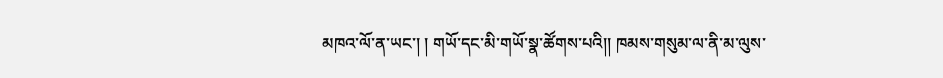མཁའ་ལོ་ན་ཡང་། ། གཡོ་དང་མི་གཡོ་སྣ་ཚོགས་པའི།། ཁམས་གསུམ་ལ་ནི་མ་ལུས་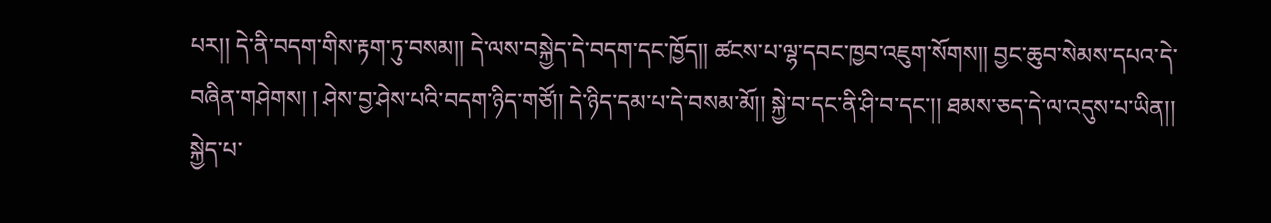པར།། དེ་ནི་བདག་གིས་རྟག་ཏུ་བསམ།། དེ་ལས་བསྐྱེད་དེ་བདག་དང་ཁྱོད།། ཚངས་པ་ལྷ་དབང་ཁྱབ་འཇུག་སོགས།། བྱང་ཆུབ་སེམས་དཔའ་དེ་བཞིན་གཤེགས། ། ཤེས་བྱ་ཤེས་པའི་བདག་ཉིད་གཙོ།། དེ་ཉིད་དམ་པ་དེ་བསམ་མོ།། སྐྱེ་བ་དང་ནི་ཤི་བ་དང་།། ཐམས་ཅད་དེ་ལ་འདུས་པ་ཡིན།། སྐྱེད་པ་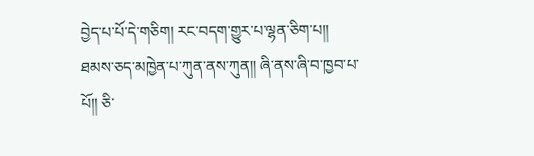བྱེད་པ་པོ་དེ་གཅིག། རང་བདག་གྱུར་པ་ལྷན་ཅིག་པ།། ཐམས་ཅད་མཁྱེན་པ་ཀུན་ནས་ཀུན།། ཞི་ནས་ཞི་བ་ཁྱབ་པ་པོ།། ཅི་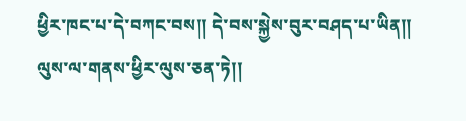ཕྱིར་ཁང་པ་དེ་བཀང་བས།། དེ་བས་སྐྱེས་བུར་བཤད་པ་ཡིན།། ལུས་ལ་གནས་ཕྱིར་ལུས་ཅན་ཏེ།།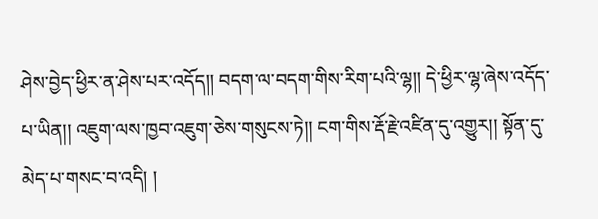ཤེས་བྱེད་ཕྱིར་ན་ཤེས་པར་འདོད།། བདག་ལ་བདག་གིས་རིག་པའི་ལྷ།། དེ་ཕྱིར་ལྷ་ཞེས་འདོད་པ་ཡིན།། འཇུག་ལས་ཁྱབ་འཇུག་ཅེས་གསུངས་ཏེ།། ངག་གིས་རྡོ་རྗེ་འཛིན་དུ་འགྱུར།། སྟོན་དུ་མེད་པ་གསང་བ་འདི། །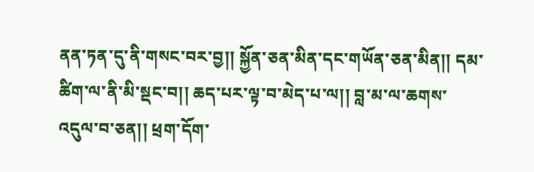ནན་ཏན་དུ་ནི་གསང་བར་བྱ།། སྐྱོན་ཅན་མིན་དང་གཡོན་ཅན་མིན།། དམ་ཚིག་ལ་ནི་མི་སྡང་བ།། ཆད་པར་ལྟ་བ་མེད་པ་ལ།། བླ་མ་ལ་ཆགས་འདུལ་བ་ཅན།། ཕྲག་དོག་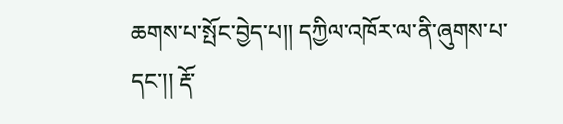ཆགས་པ་སྤོང་བྱེད་པ།། དཀྱིལ་འཁོར་ལ་ནི་ཞུགས་པ་དང་།། རྡོ་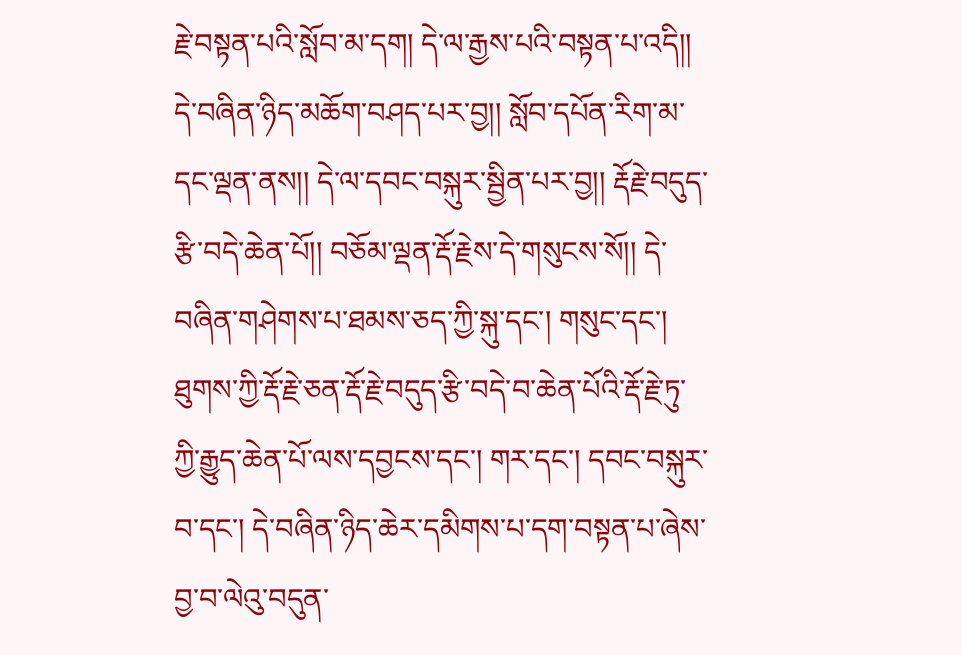རྗེ་བསྟན་པའི་སློབ་མ་དག། དེ་ལ་རྒྱས་པའི་བསྟན་པ་འདི།། དེ་བཞིན་ཉིད་མཆོག་བཤད་པར་བྱ།། སློབ་དཔོན་རིག་མ་དང་ལྡན་ནས།། དེ་ལ་དབང་བསྐུར་སྦྱིན་པར་བྱ།། རྡོརྗེ་བདུད་རྩི་བདེ་ཆེན་པོ།། བཅོམ་ལྡན་རྡོ་རྗེས་དེ་གསུངས་སོ།། དེ་བཞིན་གཤེགས་པ་ཐམས་ཅད་ཀྱི་སྐུ་དང་། གསུང་དང་། ཐུགས་ཀྱི་རྡོ་རྗེ་ཅན་རྡོ་རྗེ་བདུད་རྩི་བདེ་བ་ཆེན་པོའི་རྡོ་རྗེ་ཏུ་ཀྱི་རྒྱུད་ཆེན་པོ་ལས་དབྱངས་དང་། གར་དང་། དབང་བསྐུར་བ་དང་། དེ་བཞིན་ཉིད་ཆེར་དམིགས་པ་དག་བསྟན་པ་ཞེས་བྱ་བ་ལེའུ་བདུན་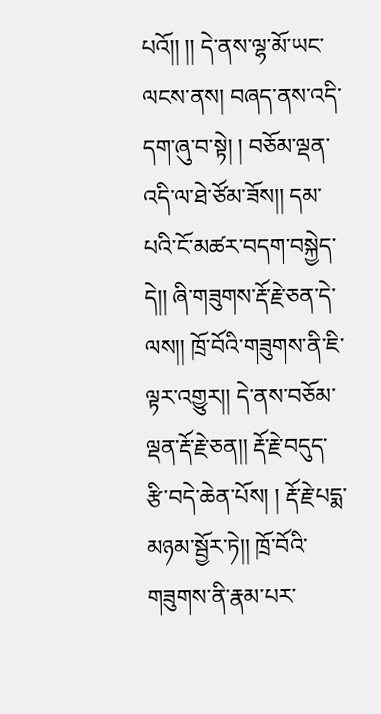པའོ།། །། དེ་ནས་ལྷ་མོ་ཡང་ལངས་ནས། བཞད་ནས་འདི་དག་ཞུ་བ་སྟེ། ། བཅོམ་ལྡན་འདི་ལ་ཐེ་ཙོམ་ཟོས།། དམ་པའི་ངོ་མཚར་བདག་བསྐྱེད་དེ།། ཞི་གཟུགས་རྡོ་རྗེ་ཅན་དེ་ལས།། ཁྲོ་བོའི་གཟུགས་ནི་ཇི་ལྟར་འགྱུར།། དེ་ནས་བཅོམ་ལྡན་རྡོ་རྗེ་ཅན།། རྡོ་རྗེ་བདུད་རྩི་བདེ་ཆེན་པོས། ། རྡོ་རྗེ་པདྨ་མཉམ་སྦྱོར་ཏེ།། ཁྲོ་བོའི་གཟུགས་ནི་རྣམ་པར་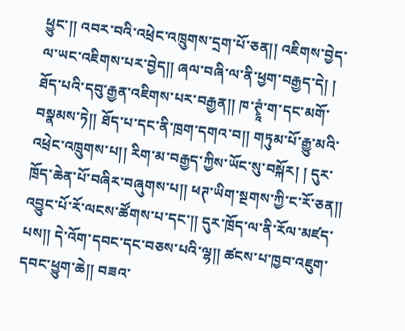ཕྱུང་།། འབར་བའི་འཕྲེང་འཁྲུགས་དྲག་པོ་ཅན།། འཇིགས་བྱེད་ལ་ཡང་འཇིགས་པར་བྱེད།། ཞལ་བཞི་ལ་ནི་ཕྱག་བརྒྱད་དེ། ། ཐོད་པའི་དབུ་རྒྱན་འཇིགས་པར་བརྒྱན།། ཁ་ཊྭཱཾ་ག་དང་མགོ་བསྣམས་ཏེ།། ཐོད་པ་དང་ནི་ཁྲག་དགའ་བ།། གཏུམ་པོ་རྒྱུ་མའི་འཕྲེང་འཁྲུགས་པ།། རིག་མ་བརྒྱད་ཀྱིས་ཡོང་སུ་བསྐོར། ། དུར་ཁྲོད་ཆེན་པོ་བཞིར་བཞུགས་པ།། ཕཊ་ཡིག་སྔགས་ཀྱི་ང་རོ་ཅན།། འབྱུང་པོ་རོ་ལངས་ཚོགས་པ་དང་།། དུར་ཁྲོད་ལ་ནི་རོལ་མཛད་པས།། དེ་འོག་དབང་དང་བཅས་པའི་ལྷ།། ཚངས་པ་ཁྱབ་འཇུག་དབང་ཕྱུག་ཆེ།། བཟའ་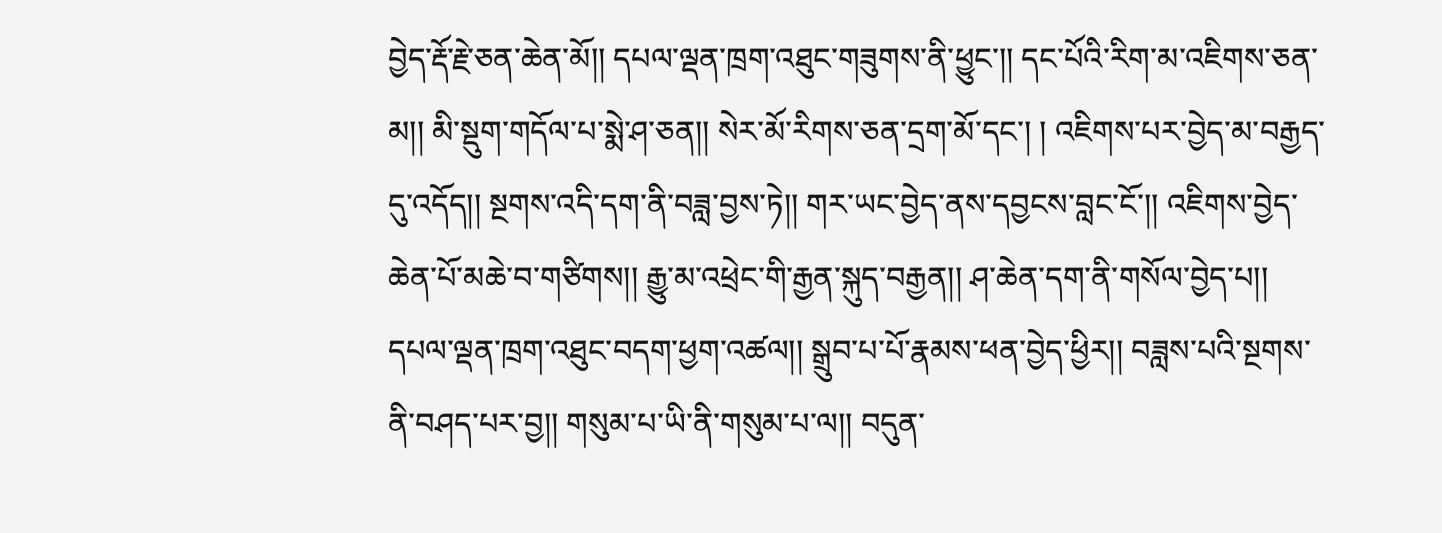བྱེད་རྡོ་རྗེ་ཅན་ཆེན་མོ།། དཔལ་ལྡན་ཁྲག་འཐུང་གཟུགས་ནི་ཕྱུང་།། དང་པོའི་རིག་མ་འཇིགས་ཅན་མ།། མི་སྡུག་གདོལ་པ་སྨེ་ཤ་ཅན།། སེར་མོ་རིགས་ཅན་དྲག་མོ་དང་། ། འཇིགས་པར་བྱེད་མ་བརྒྱད་དུ་འདོད།། སྔགས་འདི་དག་ནི་བཟླ་བྱས་ཏེ།། གར་ཡང་བྱེད་ནས་དབྱངས་བླང་ངོ་།། འཇིགས་བྱེད་ཆེན་པོ་མཆེ་བ་གཙིགས།། རྒྱུ་མ་འཕྲེང་གི་རྒྱན་སྐུད་བརྒྱན།། ཤ་ཆེན་དག་ནི་གསོལ་བྱེད་པ།། དཔལ་ལྡན་ཁྲག་འཐུང་བདག་ཕྱག་འཚལ།། སྒྲུབ་པ་པོ་རྣམས་ཕན་བྱེད་ཕྱིར།། བཟླས་པའི་སྔགས་ནི་བཤད་པར་བྱ།། གསུམ་པ་ཡི་ནི་གསུམ་པ་ལ།། བདུན་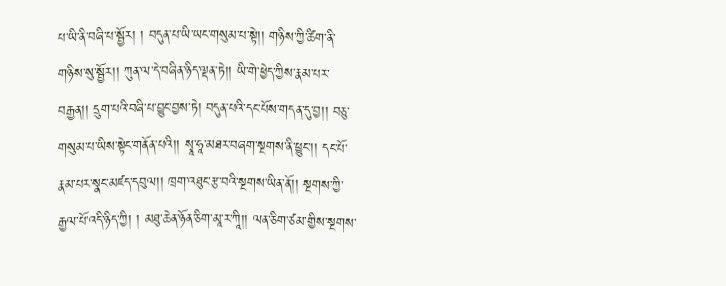པ་ཡི་ནི་བཞི་པ་སྦྱོར། ། བདུན་པ་ཡི་ཡང་གསུམ་པ་སྟེ།། གཉིས་ཀྱི་ཚིག་ནི་གཉིས་སུ་སྦྱོར།། ཀུན་ལ་དེ་བཞིན་ཉིད་ལྡན་ཏེ།། ཡི་གེ་ཕྱེད་ཀྱིས་རྣམ་པར་བརྒྱན།། དྲུག་པའི་བཞི་པ་བྱུང་བྱས་ཏེ། བདུན་པའི་དང་པོས་གདན་དུ་བྱ།། བཅུ་གསུམ་པ་ཡིས་སྟེང་གནོན་པའི།། སྭཱ་ཧཱ་མཐར་བཞག་སྔགས་ནི་ཕྱུང་།། དང་པོ་རྣམ་པར་སྣང་མཛད་དབུལ།། ཁྲག་འཐུང་རྩ་བའི་སྔགས་ཡིན་ནོ།། སྔགས་ཀྱི་རྒྱལ་པོ་འདི་ཉིད་ཀྱི། ། མཐུ་ཆེན་ཉོན་ཅིག་མཱ་ར་ཀཱི།། ལན་ཅིག་ཙམ་གྱིས་སྔགས་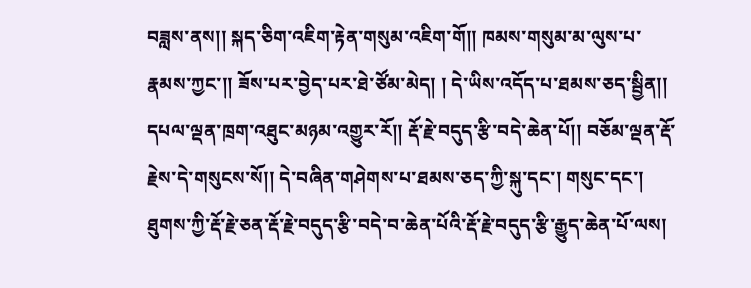བཟླས་ནས།། སྐད་ཅིག་འཇིག་རྟེན་གསུམ་འཇིག་གོ།། ཁམས་གསུམ་མ་ལུས་པ་རྣམས་ཀྱང་།། ཟོས་པར་བྱེད་པར་ཐེ་ཙོམ་མེད། ། དེ་ཡིས་འདོད་པ་ཐམས་ཅད་སྦྱིན།། དཔལ་ལྡན་ཁྲག་འཐུང་མཉམ་འགྱུར་རོ།། རྡོ་རྗེ་བདུད་རྩི་བདེ་ཆེན་པོ།། བཅོམ་ལྡན་རྡོ་རྗེས་དེ་གསུངས་སོ།། དེ་བཞིན་གཤེགས་པ་ཐམས་ཅད་ཀྱི་སྐུ་དང་། གསུང་དང་། ཐུགས་ཀྱི་རྡོ་རྗེ་ཅན་རྡོ་རྗེ་བདུད་རྩི་བདེ་བ་ཆེན་པོའི་རྡོ་རྗེ་བདུད་རྩི་རྒྱུད་ཆེན་པོ་ལས།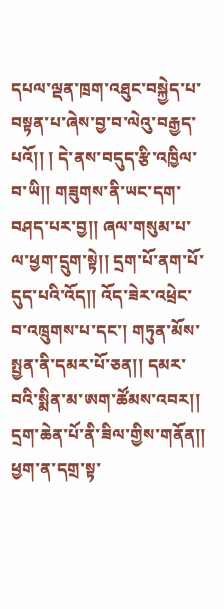དཔལ་ལྡན་ཁྲག་འཐུང་བསྐྱེད་པ་བསྟན་པ་ཞེས་བྱ་བ་ལེའུ་བརྒྱད་པའོ།། ། དེ་ནས་བདུད་རྩི་འཁྱིལ་བ་ཡི།། གཟུགས་ནི་ཡང་དག་བཤད་པར་བྱ།། ཞལ་གསུམ་པ་ལ་ཕྱག་དྲུག་སྟེ།། དྲག་པོ་ནག་པོ་དུད་པའི་འོད།། འོད་ཟེར་འཕྲེང་བ་འཁྲུགས་པ་དང་། གཏུན་མོས་སྤྱན་ནི་དམར་པོ་ཅན།། དམར་བའི་སྨིན་མ་ཨག་ཚོམས་འབར།། དྲག་ཆེན་པོ་ནི་ཟིལ་གྱིས་གནོན།། ཕྱག་ན་དགྲ་སྟ་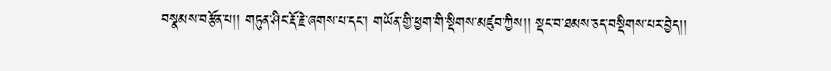བསྣམས་བརྩོན་པ།། གཏུན་ཤིང་རྡོ་རྗེ་ཞགས་པ་དང་། གཡོན་གྱི་ཕྱག་གི་སྡིགས་མཛུབ་ཀྱིས།། སྡང་བ་ཐམས་ཅད་བསྡིགས་པར་བྱེད།།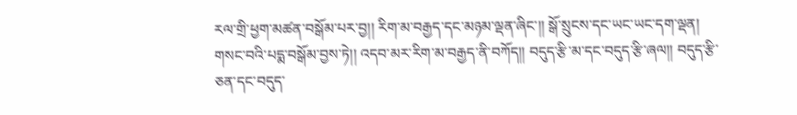རལ་གྲི་ཕྱག་མཚན་བསྒོམ་པར་བྱ།། རིག་མ་བརྒྱད་དང་མཉམ་ལྡན་ཞིང་།། སྒོ་སྲུངས་དང་ཡང་ཡང་དག་ལྡན། གསང་བའི་པདྨ་བསྒོམ་བྱས་ཏེ།། འདབ་མར་རིག་མ་བརྒྱད་ནི་བཀོད།། བདུད་རྩི་མ་དང་བདུད་རྩི་ཞལ།། བདུད་རྩི་ཅན་དང་བདུད་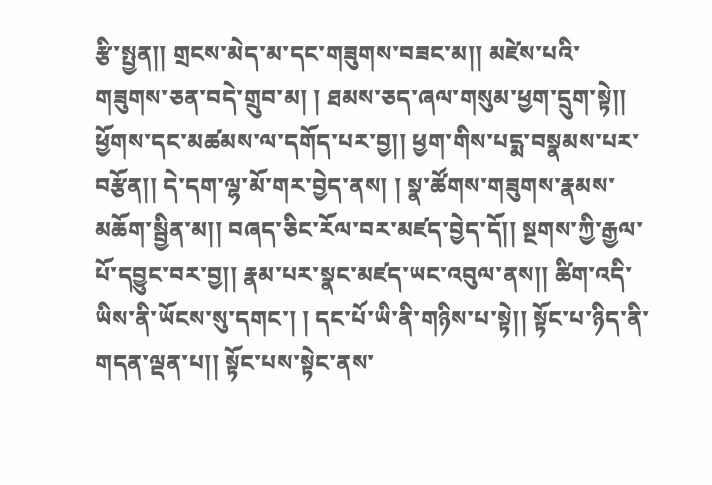རྩི་སྤྱན།། གྲངས་མེད་མ་དང་གཟུགས་བཟང་མ།། མཛེས་པའི་གཟུགས་ཅན་བདེ་གྲུབ་མ། ། ཐམས་ཅད་ཞལ་གསུམ་ཕྱག་དྲུག་སྟེ།། ཕྱོགས་དང་མཚམས་ལ་དགོད་པར་བྱ།། ཕྱག་གིས་པདྨ་བསྣམས་པར་བརྩོན།། དེ་དག་ལྷ་མོ་གར་བྱེད་ནས། ། སྣ་ཚོགས་གཟུགས་རྣམས་མཆོག་སྦྱིན་མ།། བཞད་ཅིང་རོལ་བར་མཛད་བྱེད་དོ།། སྔགས་ཀྱི་རྒྱལ་པོ་དབྱུང་བར་བྱ།། རྣམ་པར་སྣང་མཛད་ཡང་འབུལ་ནས།། ཚིག་འདི་ཡིས་ནི་ཡོངས་སུ་དགང་། ། དང་པོ་ཡི་ནི་གཉིས་པ་སྟེ།། སྟོང་པ་ཉིད་ནི་གདན་ལྡན་པ།། སྟོང་པས་སྟེང་ནས་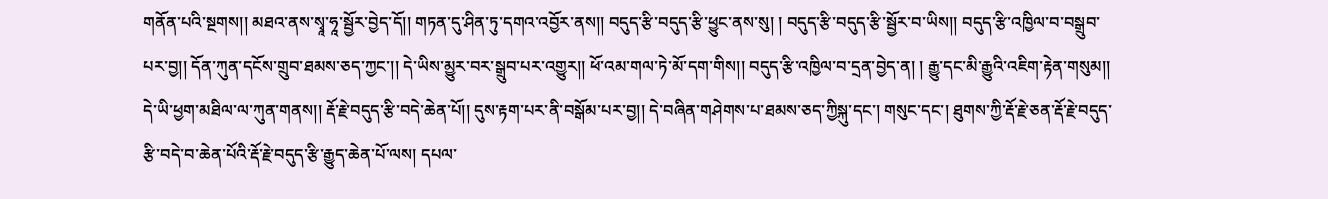གནོན་པའི་སྔགས།། མཐའ་ནས་སྭཱ་ཧཱ་སྦྱོར་བྱེད་དོ།། གཏན་དུ་ཤིན་ཏུ་དགའ་འབྱོར་ནས།། བདུད་རྩི་བདུད་རྩི་ཕྱུང་ནས་སུ། ། བདུད་རྩི་བདུད་རྩི་སྦྱོར་བ་ཡིས།། བདུད་རྩི་འཁྱིལ་བ་བསྒྲུབ་པར་བྱ།། དོན་ཀུན་དངོས་གྲུབ་ཐམས་ཅད་ཀྱང་།། དེ་ཡིས་མྱུར་བར་སྒྲུབ་པར་འགྱུར།། ཕོ་འམ་གལ་ཏེ་མོ་དག་གིས།། བདུད་རྩི་འཁྱིལ་བ་དྲན་བྱེད་ན། ། རྒྱུ་དང་མི་རྒྱུའི་འཇིག་རྟེན་གསུམ།། དེ་ཡི་ཕྱག་མཐིལ་ལ་ཀུན་གནས།། རྡོ་རྗེ་བདུད་རྩི་བདེ་ཆེན་པོ།། དུས་རྟག་པར་ནི་བསྒོམ་པར་བྱ།། དེ་བཞིན་གཤེགས་པ་ཐམས་ཅད་ཀྱིསྐུ་དང་། གསུང་དང་། ཐུགས་ཀྱི་རྡོ་རྗེ་ཅན་རྡོ་རྗེ་བདུད་རྩི་བདེ་བ་ཆེན་པོའི་རྡོ་རྗེ་བདུད་རྩི་རྒྱུད་ཆེན་པོ་ལས། དཔལ་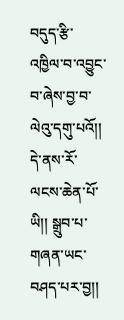བདུད་རྩི་འཁྱིལ་བ་འབྱུང་བ་ཞེས་བྱ་བ་ལེའུ་དགུ་པའོ།། དེ་ནས་རོ་ལངས་ཆེན་པོ་ཡི།། སྒྲུབ་པ་གཞན་ཡང་བཤད་པར་བྱ།།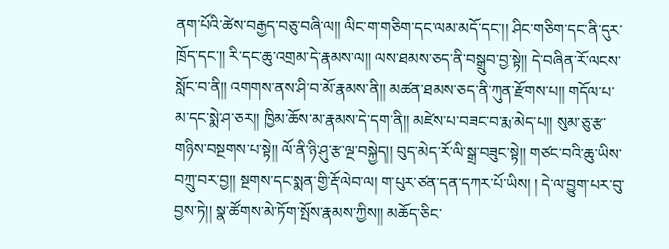ནག་པོའི་ཚེས་བརྒྱད་བཅུ་བཞི་ལ།། ལིང་ག་གཅིག་དང་ལམ་མདོ་དང་།། ཤིང་གཅིག་དང་ནི་དུར་ཁྲོད་དང་།། རི་དང་ཆུ་འགྲམ་དེ་རྣམས་ལ།། ལས་ཐམས་ཅད་ནི་བསྒྲུབ་བྱ་སྟེ།། དེ་བཞིན་རོ་ལངས་སློང་བ་ནི།། འགགས་ནས་ཤི་བ་མོ་རྣམས་ནི།། མཚན་ཐམས་ཅད་ནི་ཀུན་རྫོགས་པ།། གདོལ་པ་མ་དང་སྨེ་ཤ་ཅར།། ཁྱིམ་ཆོས་མ་རྣམས་དེ་དག་ནི།། མཛེས་པ་བཟང་བ་རྨ་མེད་པ།། སུམ་ཅུ་རྩ་གཉིས་བསྔགས་པ་སྟེ།། ལོ་ནི་ཉི་ཤུ་རྩ་ལྔ་བསྐྱེད།། བུད་མེད་རོ་ལི་སྒྲ་བཟུང་སྟེ།། གཙང་བའི་ཆུ་ཡིས་བཀྲུ་བར་བྱ།། སྔགས་དང་སྨན་གྱི་རྡོ་ལེབ་ལ། ག་པུར་ཙན་དན་དཀར་པོ་ཡིས། ། དེ་ལ་བྱུག་པར་བུ་བྱས་ཏེ།། སྣ་ཚོགས་མེ་ཏོག་སྤོས་རྣམས་ཀྱིས།། མཆོད་ཅིང་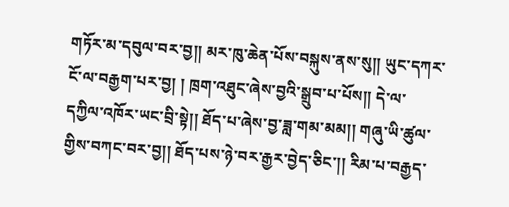གཏོར་མ་དབུལ་བར་བྱ།། མར་ཁུ་ཆེན་པོས་བསྐུས་ནས་སུ།། ཡུང་དཀར་ངོ་ལ་བརྒྱག་པར་བྱ། ། ཁྲག་འཐུང་ཞེས་བྱའི་སྒྲུབ་པ་པོས།། དེ་ལ་དཀྱིལ་འཁོར་ཡང་བྲི་སྟེ།། ཐོད་པ་ཞེས་བྱ་ཟླ་གམ་མམ།། གཞུ་ཡི་ཚུལ་གྱིས་བཀང་བར་བྱ།། ཐོད་པས་ཉེ་བར་རྒྱར་བྱེད་ཅིང་།། རིམ་པ་བརྒྱད་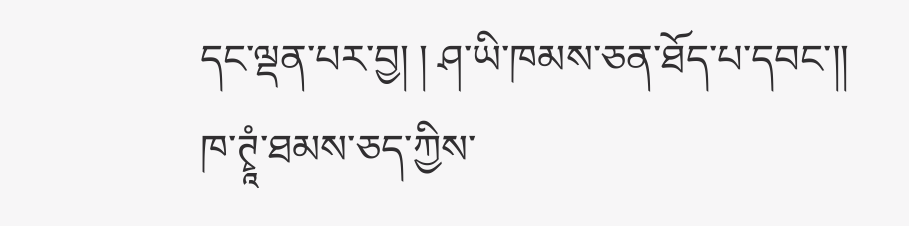དང་ལྡན་པར་བྱ། ། ཤ་ཡི་ཁམས་ཅན་ཐོད་པ་དབང་།། ཁ་ཊྭཱཾ་ཐམས་ཅད་ཀྱིས་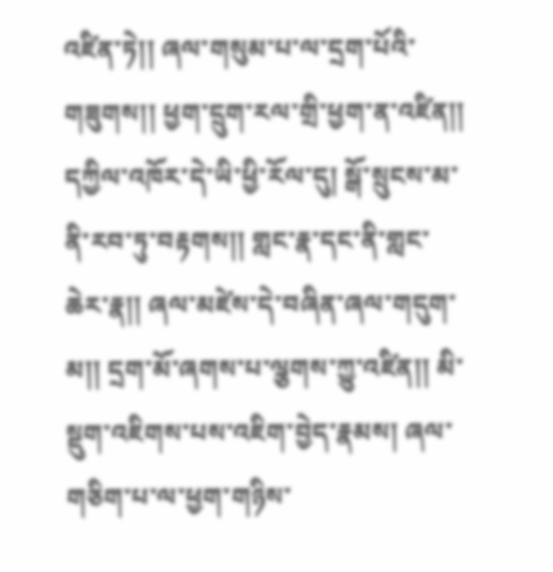འཛིན་ཏེ།། ཞལ་གསུམ་པ་ལ་དྲག་པོའི་གཟུགས།། ཕྱག་དྲུག་རལ་གྲི་ཕྱག་ན་འཛིན།། དཀྱིལ་འཁོར་དེ་ཡི་ཕྱི་རོལ་དུ། སྒོ་སྲུངས་མ་ནི་རབ་ཏུ་བརྟགས།། གླང་རྣ་དང་ནི་གླང་ཆེར་རྣ།། ཞལ་མཛེས་དེ་བཞིན་ཞལ་གདུག་མ།། དྲག་མོ་ཞགས་པ་ལྕགས་ཀྱུ་འཛིན།། མི་སྡུག་འཇིགས་པས་འཇིག་བྱེད་རྣམས། ཞལ་གཅིག་པ་ལ་ཕྱག་གཉིས་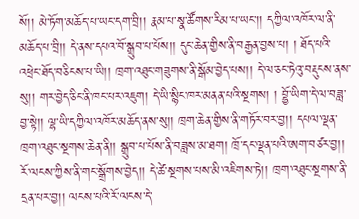སོ།། མེ་ཏོག་མཆོད་པ་ཡང་དག་བྲི།། རྣམ་པ་སྣ་ཚོགས་རིམ་པ་ཡང་།། དཀྱིལ་འཁོར་ལ་ནི་མཆོད་པ་བྲི།། དེ་ནས་དཔའ་བོ་སྒྲུབ་པ་པོས།། དུང་ཆེན་གྱིས་ནི་བརྒྱན་བྱས་པ། ། ཐོད་པའི་འཕྲེང་ཐོད་བཅིངས་པ་ཡི།། ཁྲག་འཐུང་གཟུགས་ནི་སྒོམ་བྱེད་པས།། དེ་ལ་ཅང་ཏེའུ་བརྡུངས་ནས་སུ།། གར་བྱེད་ཅིང་ནི་ཁང་པར་འཇུག། དེ་ཡི་སྙིང་ཁར་མནན་པའི་སྔགས། ། བྷྱོ་ཡིག་དེ་ལ་བཟླ་བྱ་སྟེ།། ལྷ་ཡི་དཀྱིལ་འཁོར་མཆོད་ནས་སུ།། ཁྲག་ཆེན་གྱིས་ནི་གཏོར་བར་བྱ།། དཔལ་ལྡན་ཁྲག་འཐུང་སྔགས་ཆེན་ནི།། སྒྲུབ་པ་པོས་ནི་བཟླས་མ་ཐག། ཁྲོ་དང་ལྡན་པའི་ཨག་བཙར་བྱ།། རོ་ལངས་ཀྱིས་ནི་གང་སྒྲོགས་བྱེད།། དེ་ཚེ་སྔགས་པས་མི་འཇིགས་ཏེ།། ཁྲག་འཐུང་སྔགས་ནི་དྲན་པར་བྱ།། ལངས་པའི་རོ་ལངས་དེ་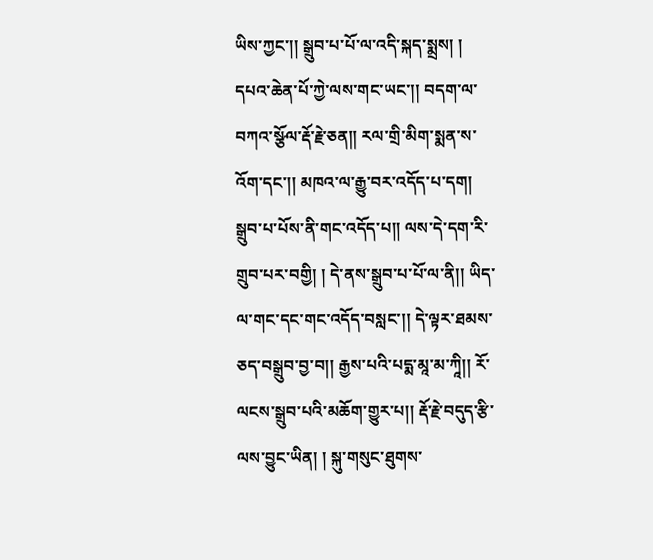ཡིས་ཀྱང་།། སྒྲུབ་པ་པོ་ལ་འདི་སྐད་སྨྲས། ། དཔའ་ཆེན་པོ་ཀྱེ་ལས་གང་ཡང་།། བདག་ལ་བཀའ་སྩོལ་རྡོ་རྗེ་ཅན།། རལ་གྲི་མིག་སྨན་ས་འོག་དང་།། མཁའ་ལ་རྒྱུ་བར་འདོད་པ་དག། སྒྲུབ་པ་པོས་ནི་གང་འདོད་པ།། ལས་དེ་དག་རི་གྲུབ་པར་བགྱི། ། དེ་ནས་སྒྲུབ་པ་པོ་ལ་ནི།། ཡིད་ལ་གང་དང་གང་འདོད་བསླང་།། དེ་ལྟར་ཐམས་ཅད་བསྒྲུབ་བྱ་བ།། རྒྱས་པའི་པདྨ་མཱ་མ་ཀཱི།། རོ་ལངས་སྒྲུབ་པའི་མཆོག་གྱུར་པ།། རྡོ་རྗེ་བདུད་རྩི་ལས་བྱུང་ཡིན། ། སྐུ་གསུང་ཐུགས་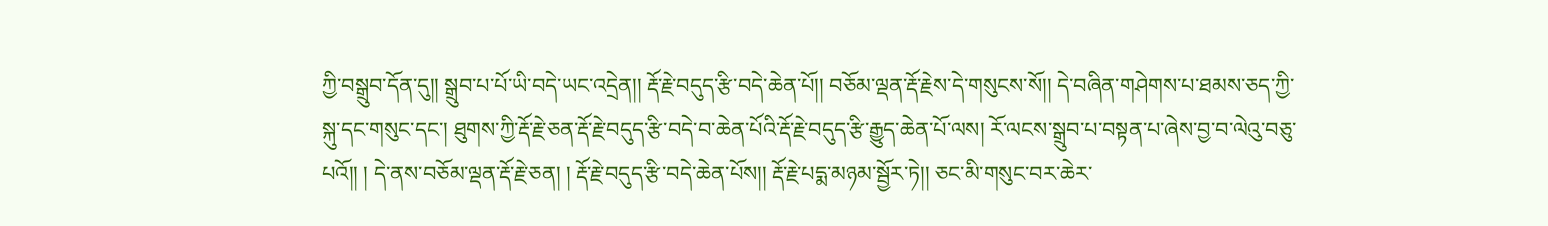ཀྱི་བསྒྲུབ་དོན་དུ།། སྒྲུབ་པ་པོ་ཡི་བདེ་ཡང་འདྲེན།། རྡོ་རྗེ་བདུད་རྩི་བདེ་ཆེན་པོ།། བཅོམ་ལྡན་རྡོ་རྗེས་དེ་གསུངས་སོ།། དེ་བཞིན་གཤེགས་པ་ཐམས་ཅད་ཀྱི་སྐུ་དང་གསུང་དང་། ཐུགས་ཀྱི་རྡོ་རྗེ་ཅན་རྡོ་རྗེ་བདུད་རྩི་བདེ་བ་ཆེན་པོའི་རྡོ་རྗེ་བདུད་རྩི་རྒྱུད་ཆེན་པོ་ལས། རོ་ལངས་སྒྲུབ་པ་བསྟན་པ་ཞེས་བྱ་བ་ལེའུ་བཅུ་པའོ།། ། དེ་ནས་བཅོམ་ལྡན་རྡོ་རྗེ་ཅན། ། རྡོ་རྗེ་བདུད་རྩི་བདེ་ཆེན་པོས།། རྡོ་རྗེ་པདྨ་མཉམ་སྦྱོར་ཏེ།། ཅང་མི་གསུང་བར་ཆེར་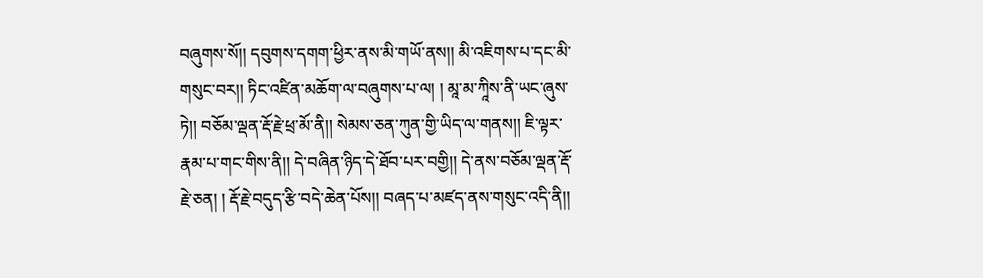བཞུགས་སོ།། དབུགས་དགག་ཕྱིར་ནས་མི་གཡོ་ནས།། མི་འཇིགས་པ་དང་མི་གསུང་བར།། ཏིང་འཛིན་མཆོག་ལ་བཞུགས་པ་ལ། ། མཱ་མ་ཀཱིས་ནི་ཡང་ཞུས་ཏེ།། བཅོམ་ལྡན་རྡོ་རྗེ་ཕྲ་མོ་ནི།། སེམས་ཅན་ཀུན་གྱི་ཡིད་ལ་གནས།། ཇི་ལྟར་རྣམ་པ་གང་གིས་ནི།། དེ་བཞིན་ཉིད་དེ་ཐོབ་པར་བགྱི།། དེ་ནས་བཅོམ་ལྡན་རྡོ་རྗེ་ཅན། ། རྡོ་རྗེ་བདུད་རྩི་བདེ་ཆེན་པོས།། བཞད་པ་མཛད་ནས་གསུང་འདི་ནི།།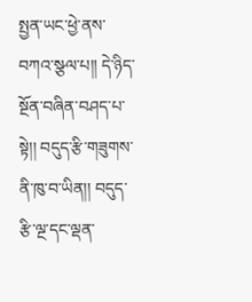སྤྱན་ཡང་ཕྱེ་ནས་བཀའ་སྩལ་པ།། དེ་ཉིད་སྔོན་བཞིན་བཤད་པ་སྟེ།། བདུད་རྩི་གཟུགས་ནི་ཁུ་བ་ཡིན།། བདུད་རྩི་ལྔ་དང་ལྡན་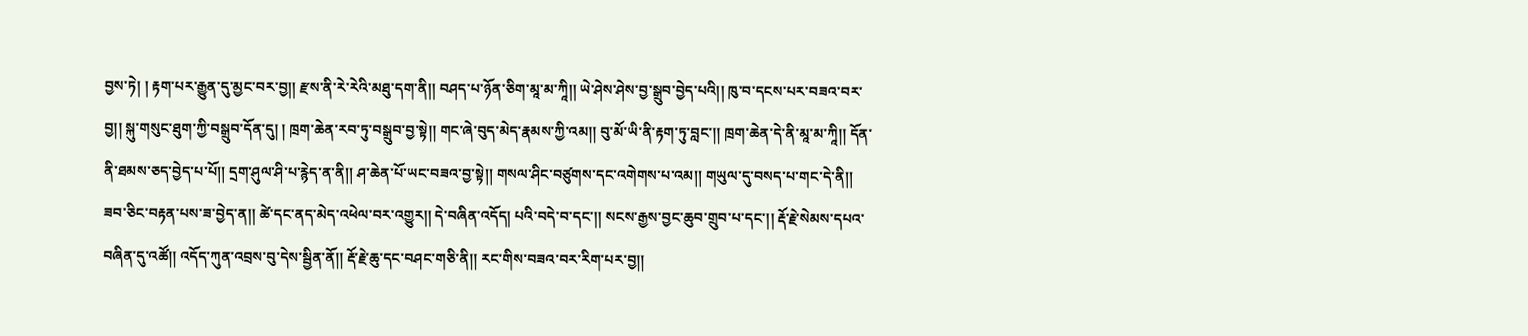བྱས་ཏེ། ། རྟག་པར་རྒྱུན་དུ་མྱང་བར་བྱ།། རྫས་ནི་རེ་རེའི་མཐུ་དག་ནི།། བཤད་པ་ཉོན་ཅིག་མཱ་མ་ཀཱི།། ཡེ་ཤེས་ཤེས་བྱ་སྒྲུབ་བྱེད་པའི།། ཁུ་བ་དངས་པར་བཟའ་བར་བྱ།། སྐུ་གསུང་ཐུག་ཀྱི་བསྒྲུབ་དོན་དུ། ། ཁྲག་ཆེན་རབ་ཏུ་བསྒྲུབ་བྱ་སྟེ།། གང་ཞེ་བུད་མེད་རྣམས་ཀྱི་འམ།། བུ་མོ་ཡི་ནི་རྟག་ཏུ་བླང་།། ཁྲག་ཆེན་དེ་ནི་མཱ་མ་ཀཱི།། དོན་ནི་ཐམས་ཅད་བྱེད་པ་པོ།། དྲག་ཤུལ་ཤི་པ་རྙེད་ན་ནི།། ཤ་ཆེན་པོ་ཡང་བཟའ་བྱ་སྟེ།། གསལ་ཤིང་བཙུགས་དང་འགེགས་པ་འམ།། གཡུལ་དུ་བསད་པ་གང་དེ་ནི།། ཟབ་ཅིང་བརྟན་པས་ཟ་བྱེད་ན།། ཚེ་དང་ནད་མེད་འཕེལ་བར་འགྱུར།། དེ་བཞིན་འདོད། པའི་བདེ་བ་དང་།། སངས་རྒྱས་བྱང་ཆུབ་གྲུབ་པ་དང་།། རྡོ་རྗེ་སེམས་དཔའ་བཞིན་དུ་འཚོ།། འདོད་ཀུན་འབྲས་བུ་དེས་སྦྱིན་ནོ།། རྡོ་རྗེ་ཆུ་དང་བཤང་གཅི་ནི།། རང་གིས་བཟའ་བར་རིག་པར་བྱ།།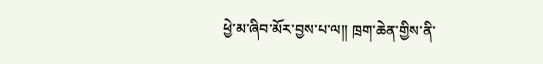ཕྱེ་མ་ཞིབ་མོར་བྱས་པ་ལ།། ཁྲག་ཆེན་གྱིས་ནི་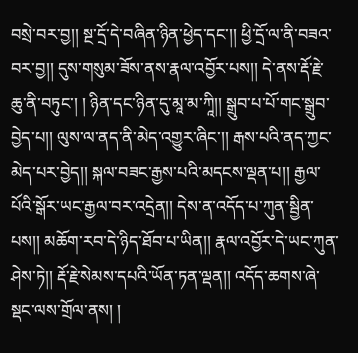བསྲེ་བར་བྱ།། སྔ་དྲོ་དེ་བཞིན་ཉིན་ཕྱེད་དང་།། ཕྱི་དྲོ་ལ་ནི་བཟའ་བར་བྱ།། དུས་གསུམ་ཟོས་ནས་རྣལ་འབྱོར་པས།། དེ་ནས་རྡོ་རྗེ་ཆུ་ནི་བཏུང་། ། ཉིན་དང་ཉིན་དུ་མཱ་མ་ཀཱི།། སྒྲུབ་པ་པོ་གང་སྒྲུབ་བྱེད་པ།། ལུས་ལ་ནད་ནི་མེད་འགྱུར་ཞིང་།། རྒས་པའི་ནད་ཀྱང་མེད་པར་བྱེད།། སྐལ་བཟང་རྒྱས་པའི་མདངས་ལྡན་པ།། རྒྱལ་པོའི་སྒོར་ཡང་རྒྱལ་བར་འདྲེན།། དེས་ན་འདོད་པ་ཀུན་སྦྱིན་པས།། མཆོག་རབ་དེ་ཉིད་ཐོབ་པ་ཡིན།། རྣལ་འབྱོར་དེ་ཡང་ཀུན་ཤེས་ཏེ།། རྡོ་རྗེ་སེམས་དཔའི་ཡོན་ཏན་ལྡན།། འདོད་ཆགས་ཞེ་སྡང་ལས་གྲོལ་ནས། །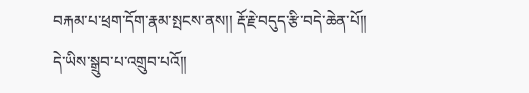བརྐམ་པ་ཕྲག་དོག་རྣམ་སྤངས་ནས།། རྡོ་རྗེ་བདུད་རྩི་བདེ་ཆེན་པོ།། དེ་ཡིས་སྒྲུབ་པ་འགྲུབ་པའོ།།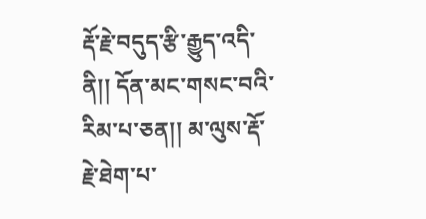རྡོ་རྗེ་བདུད་རྩི་རྒྱུད་འདི་ནི།། དོན་མང་གསང་བའི་རིམ་པ་ཅན།། མ་ལུས་རྡོ་རྗེ་ཐེག་པ་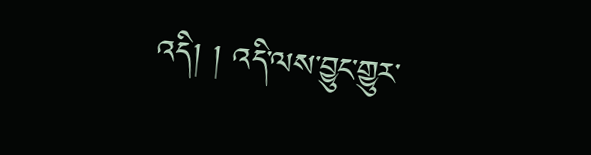འདི། ། འདི་ལས་བྱུང་གྱུར་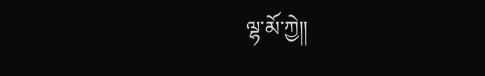ལྷ་མོ་ཀྱེ།།